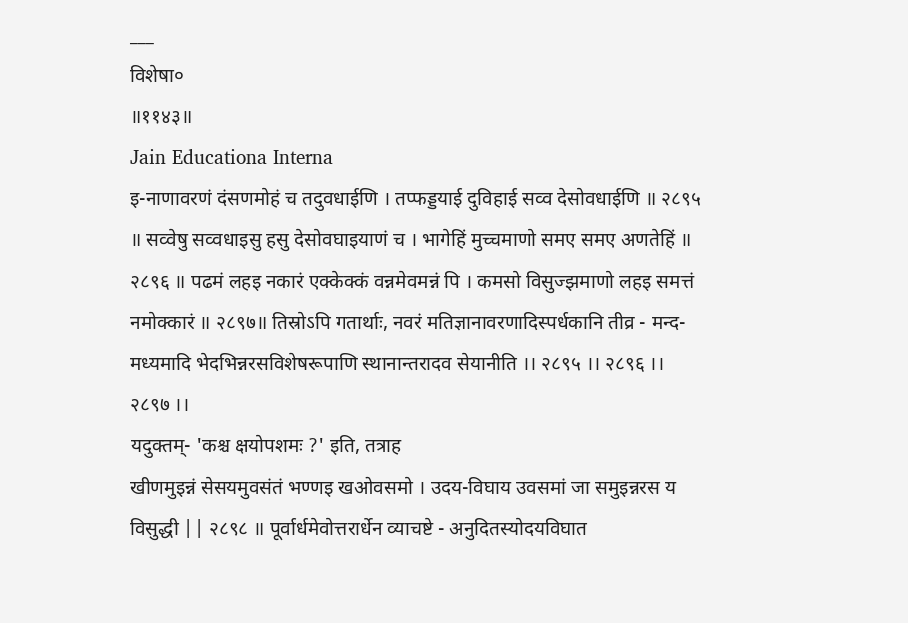___
विशेषा०
॥११४३॥
Jain Educationa Interna
इ-नाणावरणं दंसणमोहं च तदुवधाईणि । तप्फड्डयाई दुविहाई सव्व देसोवधाईणि ॥ २८९५ ॥ सव्वेषु सव्वधाइसु हसु देसोवघाइयाणं च । भागेहिं मुच्चमाणो समए समए अणतेहिं ॥ २८९६ ॥ पढमं लहइ नकारं एक्केक्कं वन्नमेवमन्नं पि । कमसो विसुज्झमाणो लहइ समत्तं नमोक्कारं ॥ २८९७॥ तिस्रोऽपि गतार्थाः, नवरं मतिज्ञानावरणादिस्पर्धकानि तीव्र - मन्द-मध्यमादि भेदभिन्नरसविशेषरूपाणि स्थानान्तरादव सेयानीति ।। २८९५ ।। २८९६ ।। २८९७ ।।
यदुक्तम्- 'कश्च क्षयोपशमः ?' इति, तत्राह
खीणमुइन्नं सेसयमुवसंतं भण्णइ खओवसमो । उदय-विघाय उवसमां जा समुइन्नरस य विसुद्धी || २८९८ ॥ पूर्वार्धमेवोत्तरार्धेन व्याचष्टे - अनुदितस्योदयविघात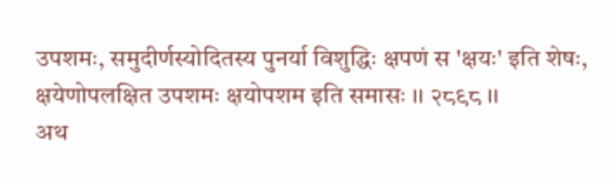उपशमः, समुदीर्णस्योदितस्य पुनर्या विशुद्धिः क्षपणं स 'क्षयः' इति शेषः, क्षयेणोपलक्षित उपशमः क्षयोपशम इति समासः ।। २८९८ ।।
अथ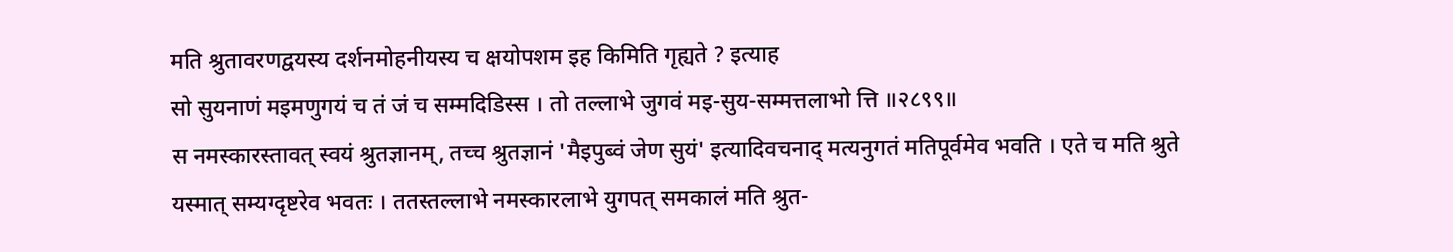मति श्रुतावरणद्वयस्य दर्शनमोहनीयस्य च क्षयोपशम इह किमिति गृह्यते ? इत्याह
सो सुयनाणं मइमणुगयं च तं जं च सम्मदिडिस्स । तो तल्लाभे जुगवं मइ-सुय-सम्मत्तलाभो त्ति ॥२८९९॥
स नमस्कारस्तावत् स्वयं श्रुतज्ञानम्, तच्च श्रुतज्ञानं 'मैइपुब्वं जेण सुयं' इत्यादिवचनाद् मत्यनुगतं मतिपूर्वमेव भवति । एते च मति श्रुते यस्मात् सम्यग्दृष्टरेव भवतः । ततस्तल्लाभे नमस्कारलाभे युगपत् समकालं मति श्रुत-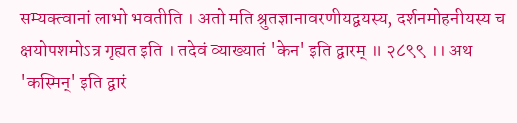सम्यक्त्वानां लाभो भवतीति । अतो मति श्रुतज्ञानावरणीयद्वयस्य, दर्शनमोहनीयस्य च क्षयोपशमोऽत्र गृह्यत इति । तदेवं व्याख्यातं 'केन' इति द्वारम् ॥ २८९९ ।। अथ 'कस्मिन्' इति द्वारं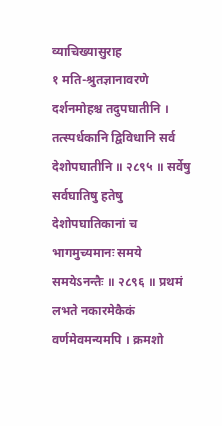व्याचिख्यासुराह
१ मति-श्रुतज्ञानावरणे दर्शनमोहश्च तदुपघातीनि । तत्स्पर्धकानि द्विविधानि सर्व देशोपघातीनि ॥ २८९५ ॥ सर्वेषु सर्वघातिषु हतेषु देशोपघातिकानां च भागमुच्यमानः समये समयेऽनन्तैः ॥ २८९६ ॥ प्रथमं लभते नकारमेकैकं वर्णमेवमन्यमपि । क्रमशो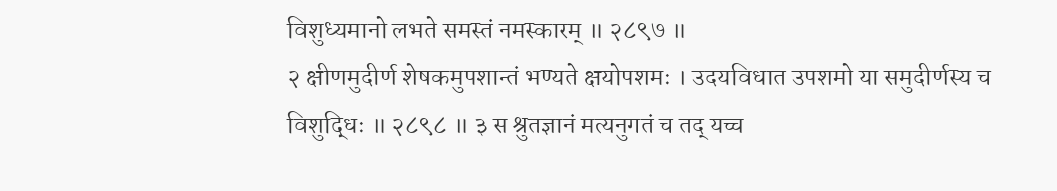विशुध्यमानो लभते समस्तं नमस्कारम् ॥ २८९७ ॥
२ क्षीणमुदीर्ण शेषकमुपशान्तं भण्यते क्षयोपशमः । उदयविधात उपशमो या समुदीर्णस्य च विशुद्धिः ॥ २८९८ ॥ ३ स श्रुतज्ञानं मत्यनुगतं च तद् यच्च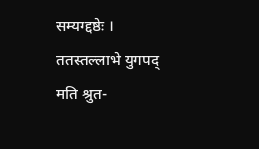सम्यग्द्दष्ठेः । ततस्तल्लाभे युगपद् मति श्रुत-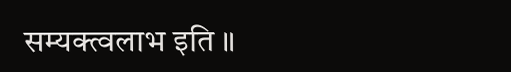सम्यक्त्वलाभ इति ॥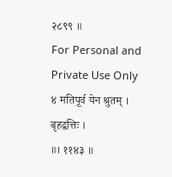२८९९ ॥
For Personal and Private Use Only
४ मतिपूर्व येन श्रुतम् ।
बृहद्वत्तिः ।
॥। ११४३ ॥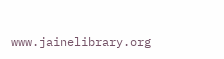www.jainelibrary.org